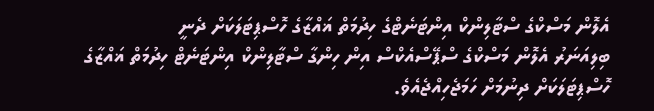އެލޮން މަސްކްގެ ސްޓާލިންކް އިންޓަނެޓްގެ ހިދުމަތް ޣައްޒާގެ ހޮސްޕިޓަލަކަށް ދެނީ
ބިލިއަނަރު އެލޮން މަސްކްގެ ސްޕޭސްއެކްސް އިން ހިންގާ ސްޓާލިންކް އިންޓަނެޓް ހިދުމަތް ޣައްޒާގެ ހޮސްޕިޓަލަކަށް ދިނުމަށް ހަމަޖެހިއްޖެއެވެ.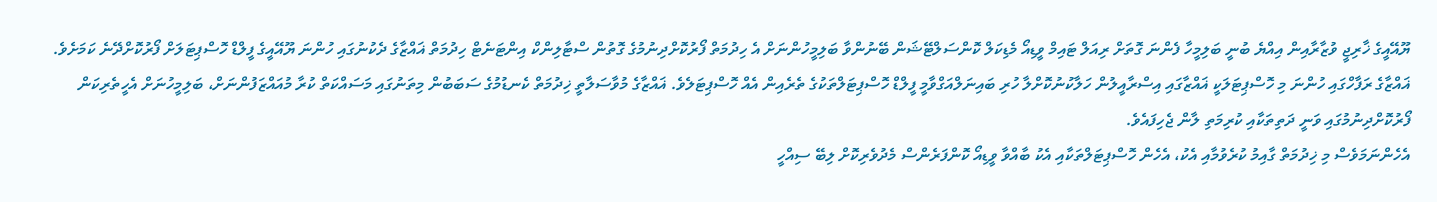ޔޫއޭއީގެ ޚާރިޖީ ވުޒާރާއިން އިއްޔެ ބުނީ ބަލިމީހާ ފެންނަ ގޮތަށް ރިއަލް ޓައިމް ވީޑިއޯ މެޑިކަލް ކޮންސަލްޓޭޝަން ބޭނުންވާ ބަލިމީހުންނަށް އެ ހިދުމަތް ފޯރުކޮށްދިނުމުގެ ގޮތުން ސްޓާލިންކް އިންޓަނެޓް ހިދުމަތް ޣައްޒާގެ ދެކުނުގައި ހުންނަ ޔޫއޭއީގެ ފީލްޑް ހޮސްޕިޓަލަށް ފޯރުކޮށްދޭނެ ކަމަށެވެ.
ޣައްޒާގެ ރަފާހްގައި ހުންނަ މި ހޮސްޕިޓަލަކީ ޣައްޒާގައި އިސްރާއީލުން ހަލާކުނުކޮށްލާ ހުރި ބައިނަލްއަގްވާމީ ފީލްޑް ހޮސްޕިޓަލްތަކުގެ ތެރެއިން އެއް ހޮސްޕިޓަލެވެ. ޣައްޒާގެ މުވާސަލާތީ ޚިދުމަތް ކެނޑުމުގެ ސަބަބުން މިތަނުގައި މަސައްކަތް ކުރާ މުއައްޒަފުންނަށް، ބަލިމީހުނަށް އެހީތެރިކަން ފޯރުކޮށްދިނުމުގައި ވަނީ ދަތިތަކާއި ކުރިމަތި ލާން ޖެހިފައެވެ.
އެހެންނަމަވެސް މި ޚިދުމަތް ގާއިމު ކުރެވުމާއި އެކު، އެހެން ހޮސްޕިޓަލްތަކާއި އެކު ބާއްވާ ވީޑިއޯ ކޮންފަރެންސް މެދުވެރިކޮށް ލިބޭ ސިއްހީ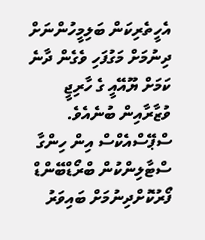އެހީތެރިކަން ބަލިމީހުންނަށް ދިނުމަށް މަގުފަހި ވެގެން ދާނެ ކަމަށް ޔޫއޭއީ ގެ ހާރިޖީ ވުޒާރާއިން ބުނެއެވެ.
ސްޕޭސްއެކްސް އިން ހިންގާ ސްޓާލިންކުން ބްރޯޑްބޭންޑް ފޯރުކޮށްދިނުމަށް ބައިވަރު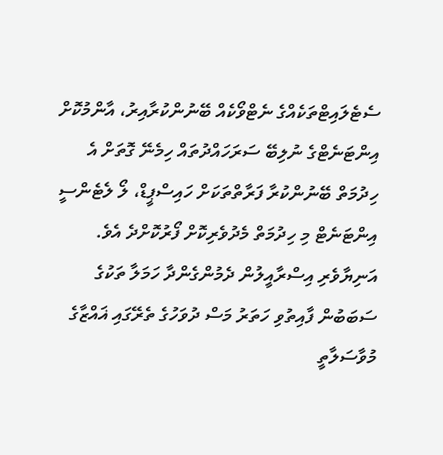ސެޓެލައިޓްތަކެއްގެ ނެޓްވޯކެއް ބޭނުންކުރާއިރު، އާންމުކޮށް އިންޓަނެޓްގެ ނުލިބޭ ސަރަހައްދުތައް ހިމެނޭ ގޮތަށް އެ ހިދުމަތް ބޭނުންކުރާ ފަރާތްތަކަށް ހައިސްޕީޑް، ލޯ ލެޓެންސީ އިންޓަނެޓް މި ހިދުމަތް މެދުވެރިކޮށް ފޯރުކޮށްދެ އެވެ.
އަނިޔާވެރި އިސްރާއީލުން ދެމުންގެންދާ ހަމަލާ ތަކުގެ ސަބަބުން ފާއިތުވި ހަތަރު މަސް ދުވަހުގެ ތެރޭގައި ޣައްޒާގެ މުވާސަލާތީ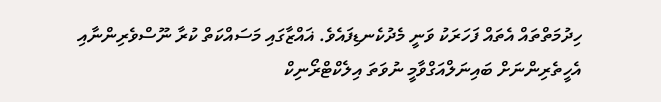ހިދުމަތްތައް އެތައް ފަހަރަކު ވަނީ މެދުކެނޑިފައެވެ. ޣައްޒާގައި މަސައްކަތް ކުރާ ނޫސްވެރިންނާއި އެހީތެރިންނަށް ބައިނަލްއަގްވާމީ ނުވަތަ އިލެކްޓްރޯނިކް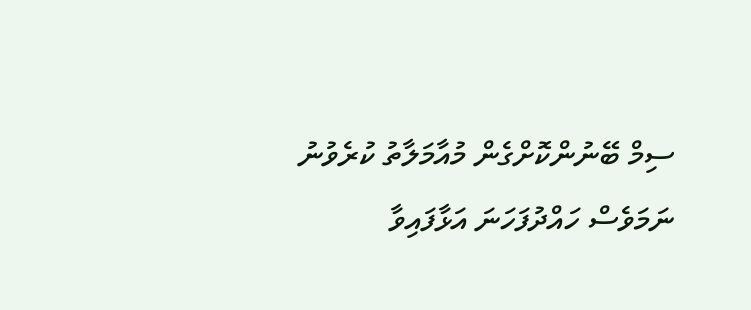ސިމް ބޭނުންކޮށްގެން މުއާމަލާތު ކުރެވުނު ނަމަވެސް ހައްދުފަހަނަ އަޅާފައިވާ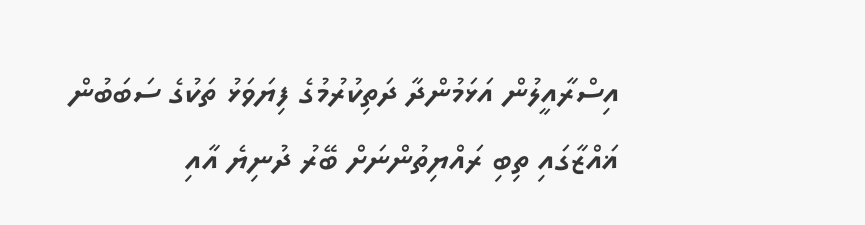އިސްރާއީލުން އަޅަމުންދާ ދަތިކުރުމުގެ ފިޔަވަޅު ތަކުގެ ސަބަބުން ޣައްޒާގައި ތިބި ރައްޔިތުންނަށް ބޭރު ދުނިޔެ އާއި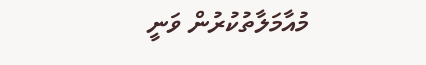މުއާމަލާތުކުރުން ވަނީ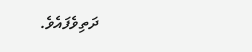ދަތިވެފައެވެ.